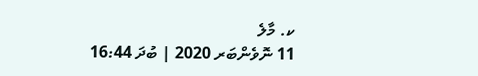ކ. މާލެ
11 ނޮވެންބަރ 2020 | ބުދަ 16:44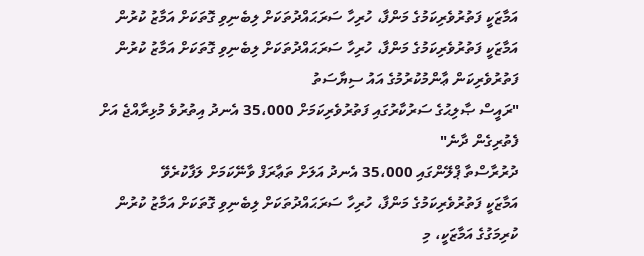އަމާޒަކީ ފަތުރުވެރިކަމުގެ މަންފާ، ހުރިހާ ސަރަޙައްދުތަކަށް ލިބެނިވި ގޮތަކަށް އަމާޒު ކުރުން
އަމާޒަކީ ފަތުރުވެރިކަމުގެ މަންފާ، ހުރިހާ ސަރަޙައްދުތަކަށް ލިބެނިވި ގޮތަކަށް އަމާޒު ކުރުން
ފަތުރުވެރިކަން ޢާންމުކުރުމުގެ އައު ސިޔާސަތު
"ރައީސް ޞާލިޙުގެ ސަރުކާރުގައި ފަތުރުވެރިކަމަށް 35،000 އެނދު އިތުރުވެ މުޅިރާއްޖެ އަށް ފެތުރިގެން ދާނެ"
ދުރުރާސްތާ ޕްލޭންގައި 35،000 އެނދު އަލަށް ތަޢާރަފް ވާނޭކަމަށް ލަފާކުރެވޭ
އަމާޒަކީ ފަތުރުވެރިކަމުގެ މަންފާ، ހުރިހާ ސަރަޙައްދުތަކަށް ލިބެނިވި ގޮތަކަށް އަމާޒު ކުރުން
ކުރިމަގުގެ އަމާޒަކީ، މި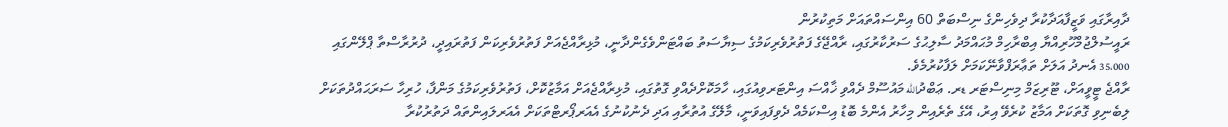ދާއިރާގައި ވަޒީފާއަދާކުރާ ދިވެހިންގެ ނިސްބަތް 60 އިންސައްތައަށް މަތިކުރުން
ރައީސުލްޖުމްހޫރިއްޔާ އިބްރާހިމް މުޙައްމަދު ސާލިޙުގެ ސަރުކާރުގައި، ރާއްޖޭގެ ފަތުރުވެރިކަމުގެ ސިޔާސަތު ބައްޓަންވެގެންދާނީ، މުޅިރާއްޖެއަށް ފަތުރުވެރިކަން ފަތުރައިދީ، ދުރުރާސްތާ ޕްލޭންގައި 35،000 އެނދު އަލަށް ތަޢާރަފްވާނޭކަމަށް ލަފާކުރުމެވެ.
ރާއްޖެ ޓީވީއަށް، ޓޫރިޒަމް މިނިސްޓަރ ޑރ. ޢަބްދުالله މައުސޫމް ދެއްވި ޚާއްސަ އިންޓަރވިއުގައި، ހާމަކޮށްދެއްވި ގޮތުގައި، މުޅިރާއްޖެއަށް އަމާޒުކޮށް، ފަތުރުވެރިކަމުގެ މަންފާ، ހުރިހާ ސަރަޙައްދުތަކަށް ލިބެނިވި ގޮތަކަށް އަމާޒު ކުރެވޭ އިރު، އޭގެ ތެރެއިން މިހާރު އެންމެ ބޮޑު އިސްކަމެއް ދެވިފައިވަނީ، މާލޭގެ އުތުރާއި އަދި ދެނުކުނުގެ އެއަރޕޯރޓްތަކަށް އެއަރލައިންތައް ދަތުރުކުރާ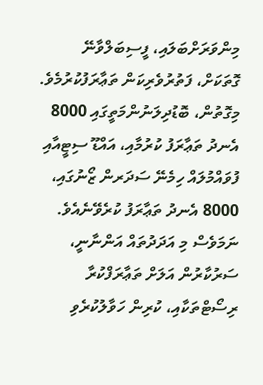މިންވަރަށްބަލައި، ފީސިބަލްވާނޭ ގޮތަކަށް، ފަތުރުވެރިކަން ތަޢާރަފުކުރުމެވެ.
މިގޮތުން، ބޮޑުދިލަނުންމަތީގައި 8000 އެނދު ތަޢާރަފު ކުރުމާއި، އައްޑޫ ސިޓީއާއި ފުވައްމުލައް ހިމެނޭ ސަދަރން ޒޯނުގައި، 8000 އެނދު ތަޢާރަފު ކުރެވޭނެއެވެ. ނަމަވެސް މި އަދަދުތައް އަންނާނީ، ސަރުކާރުން އަލަށް ތަޢާރަފްކުރާ ރިސޯޓްތަކާއި، ކުރިން ހަވާލުކުރެވި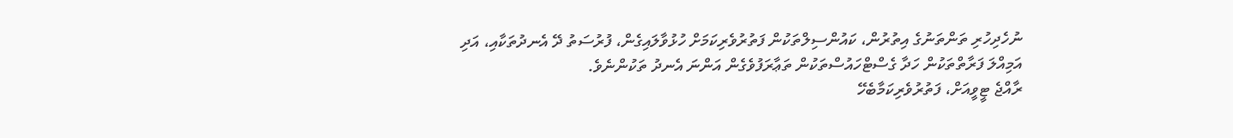ނުހެދިހުރި ތަންތަނުގެ އިތުރުން، ކައުންސިލްތަކުން ފަތުރުވެރިކަމަށް ހުޅުވާލައިގެން، ފުރުސަތު ދޭ އެނދުތަކާއި، އަދި އަމިއްލަ ފަރާތްތަކުން ހަދާ ގެސްޓްހައުސްތަކުން ތަޢާރަފުވެގެން އަންނަ އެނދު ތަކުންނެވެ.
ރާއްޖެ ޓީވީއަށް، ފަތުރުވެރިކަމާބެހޭ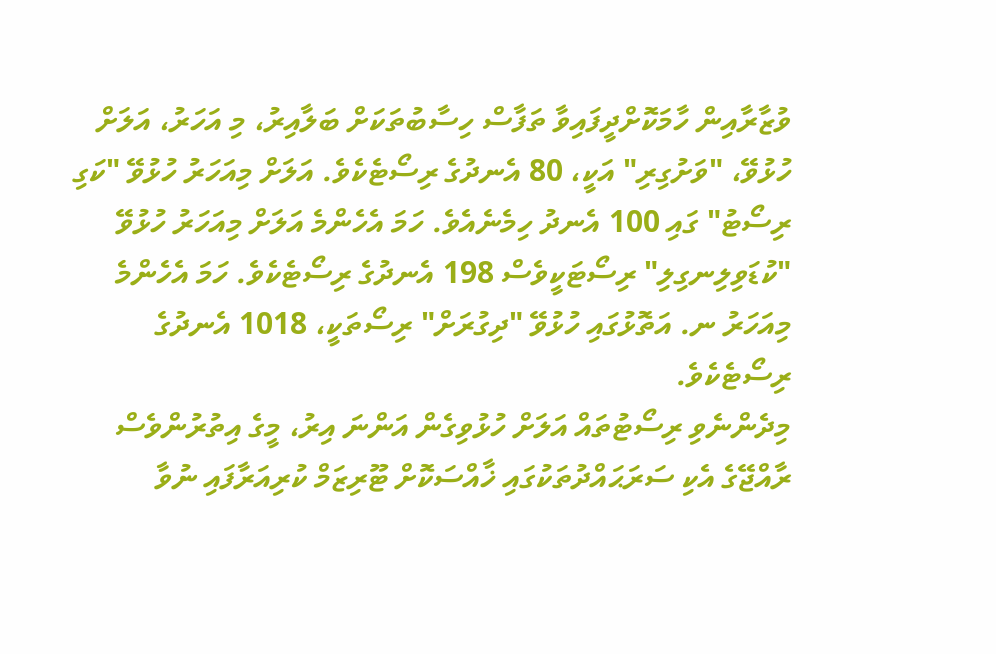ވުޒާރާއިން ހާމަކޮށްދީފައިވާ ތަފާސް ހިސާބުތަކަށް ބަލާއިރު، މި އަހަރު، އަލަށް ހުޅުވޭ، "ވަށުގިރި" އަކީ، 80 އެނދުގެ ރިސޯޓެކެވެ. އަލަށް މިއަހަރު ހުޅުވޭ "ކަގި ރިސޯޓު" ގައި 100 އެނދު ހިމެނެއެވެ. ހަމަ އެހެންމެ އަލަށް މިއަހަރު ހުޅުވޭ "ކުޑަވިލިނގިލި" ރިސޯޓަކީވެސް 198 އެނދުގެ ރިސޯޓެކެވެ. ހަމަ އެހެންމެ މިއަހަރު ނ. އަތޮޅުގައި ހުޅުވޭ "ދިގުރަށް" ރިސޯތަކީ، 1018 އެނދުގެ ރިސޯޓެކެވެ.
މިދެންނެވި ރިސޯޓުތައް އަލަށް ހުޅުވިގެން އަންނަ އިރު، މީގެ އިތުރުންވެސް ރާއްޖޭގެ އެކި ސަރަޙައްދުތަކުގައި ޚާއްސަކޮށް ޓޫރިޒަމް ކުރިއަރާފައި ނުވާ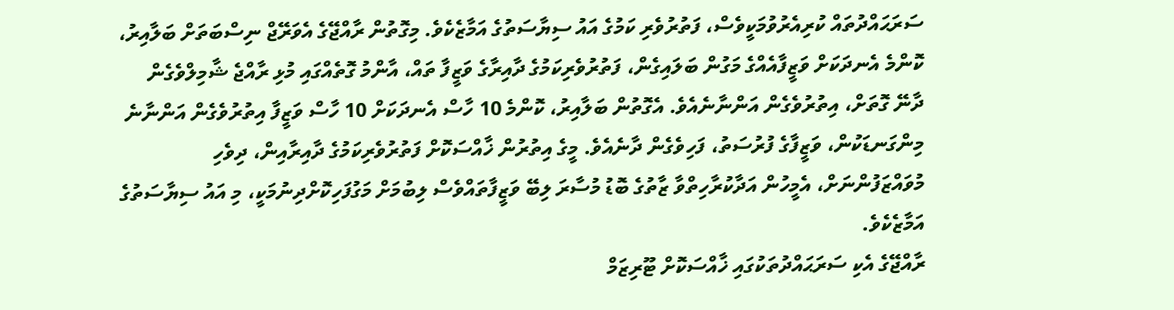ސަރަޙައްދުތައް ކުރިއެރުވުމަކީވެސް، ފަތުރުވެރި ކަމުގެ އައު ސިޔާސަތުގެ އަމާޒެކެވެ. މިގޮތުން ރާއްޖޭގެ އެވަރޭޖް ނިސްބަތަށް ބަލާއިރު، ކޮންމެ އެނދަކަށް ވަޒީފާއެއްގެ މަގުން ބަލައިގެން، ފަތުރުވެރިކަމުގެ ދާއިރާގެ ވަޒީފާ ތައް، އާންމު ގޮތެއްގައި މުޅި ރާއްޖެ ޝާމިލްވެގެން ދާނޭ ގޮތަށް، އިތުރުވެގެން އަންނާނެއެވެ. އެގޮތުން ބަލާއިރު، ކޮންމެ 10 ހާސް އެނދަކަށް 10 ހާސް ވަޒީފާ އިތުރުވެގެން އަންނާނެ މިންގަނޑަކުން، ވަޒީފާގެ ފުރުސަތު، ފަހިވެގެން ދާނެއެވެ. މީގެ އިތުރުން ޚާއްސަކޮށް ފަތުރުވެރިކަމުގެ ދާއިރާއިން، ދިވެހި މުވައްޒަފުންނަށް، އެމީހުން އަދާކުރާހިތްވާ ޒާތުގެ ބޮޑު މުސާރަ ލިބޭ ވަޒީފާތައްވެސް ލިބުމަށް މަގުފަހިކޮށްދިނުމަކީ، މި އައު ސިޔާސަތުގެ އަމާޒެކެވެ.
ރާއްޖޭގެ އެކި ސަރަޙައްދުތަކުގައި ޚާއްސަކޮށް ޓޫރިޒަމް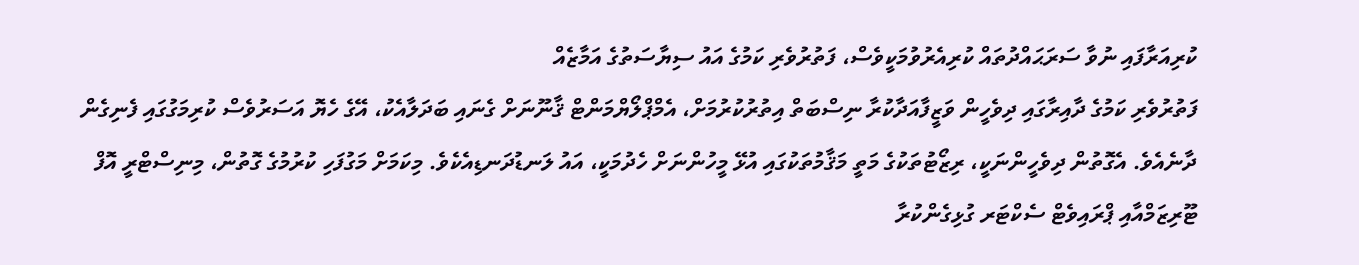ކުރިއަރާފައި ނުވާ ސަރަޙައްދުތައް ކުރިއެރުވުމަކީވެސް، ފަތުރުވެރި ކަމުގެ އައު ސިޔާސަތުގެ އަމާޒެއް
ފަތުރުވެރި ކަމުގެ ދާއިރާގައި ދިވެހީން ވަޒީފާއަދާކުރާ ނިސްބަތް އިތުރުކުރުމަށް، އެމްޕްލޯޔްމަންޓް ޤާނޫނަށް ގެނައި ބަދަލާއެކު، އޭގެ ހެޔޮ އަސަރުވެސް ކުރިމަގުގައި ފެނިގެން ދާނެއެވެ. އެގޮތުން ދިވެހީންނަކީ، ރިޒޯޓުތަކުގެ މަތީ މަޤާމުތަކުގައި އުޅޭ މީހުންނަށް ހެދުމަކީ، އައު ލަނޑުދަނޑިއެކެވެ. މިކަމަށް މަގުފަހި ކުރުމުގެ ގޮތުން، މިނިސްޓްރީ އޮފް ޓޫރިޒަމްއާއި ޕްރައިވެޓް ސެކްޓަރ ގުޅިގެންކުރާ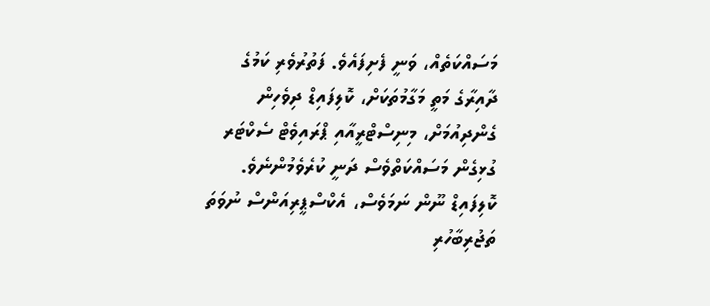މަސައްކަތެއް، ވަނީ ފެށިފައެވެ. ފަތުރުވެރި ކަމުގެ ދާއިރާގެ މަތީ މަގާމުތަކަށް، ކޮލިފައިޑް ދިވެހިން ގެންދިއުމަށް، މިނިސްޓްރީއާއި ޕްރައިވެޓް ސެކްޓަރ ގުޅިގެން މަސައްކަތްވެސް ދަނީ ކުރެވެމުންނެވެ. ކޮލިފައިޑް ނޫން ނަމަވެސް، އެކްސްޕީރިއަންސް ނުވަތަ ތަޖުރިބާހުރި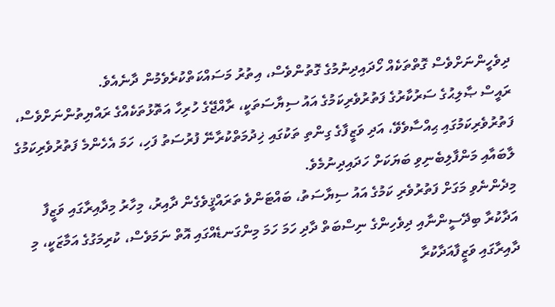ދިވެހީންނަށްވެސް ގޮތްތަކެއް ހޯދައިދިނުމުގެ ގޮތުންވެސް، އިތުރު މަސައްކަތްކުރެވެމުން ދާނެއެވެ.
ރައީސް ޞާލިޙުގެ ސަރުކާރުގެ ފަތުރުވެރިކަމުގެ އައު ސިޔާސަތަކީ، ރާއްޖޭގެ ހުރިހާ އަތޮޅުތަކެއްގެ ރައްޔިތުންނަށްވެސް، ފަތުރުވެރިކަމުގައި ޙިއްސާވެވޭ، އަދި ވަޒީފާގެ ގިންތި ތަކުގައި ޚިދުމަތްކުރާނޭ ފުރުސަތު ފަހި، ހަމަ އެހެންމެ ފަތުރުވެރިކަމުގެ ލާބައާއި މަންފާލިބެނިވި ބަޔަކަށް ހަދައިދިނުމެވެ.
މިދެންނެވި މަގަށް ފަތުރުވެރި ކަމުގެ އައު ސިޔާސަތު، ބައްޓަންވެ ތަރައްޤީވެގެން ދާއިރު، މިހާރު މިދާއިރާގައި ވަޒީފާ އަދާކުރާ ބިދޭސީންނާއި ދިވެހިންގެ ނިސްބަތް ދާދި ހަމަ ހަމަ މިންގަނޑެއްގައި އޮތް ނަމަވެސް، ކުރިމަގުގެ އަމާޒަކީ، މި ދާއިރާގައި ވަޒީފާއަދާކުރާ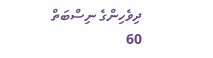ދިވެހިންގެ ނިސްބަތް 60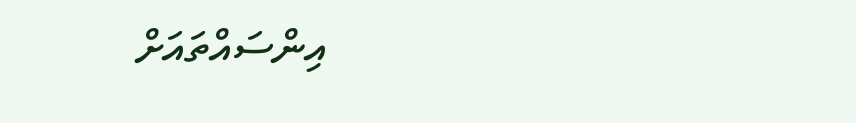އިންސައްތައަށް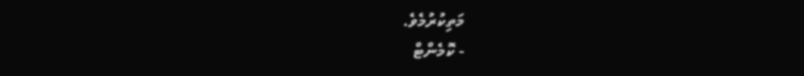މަތިކުރުމެވެ.
- ކޮމެންޓް